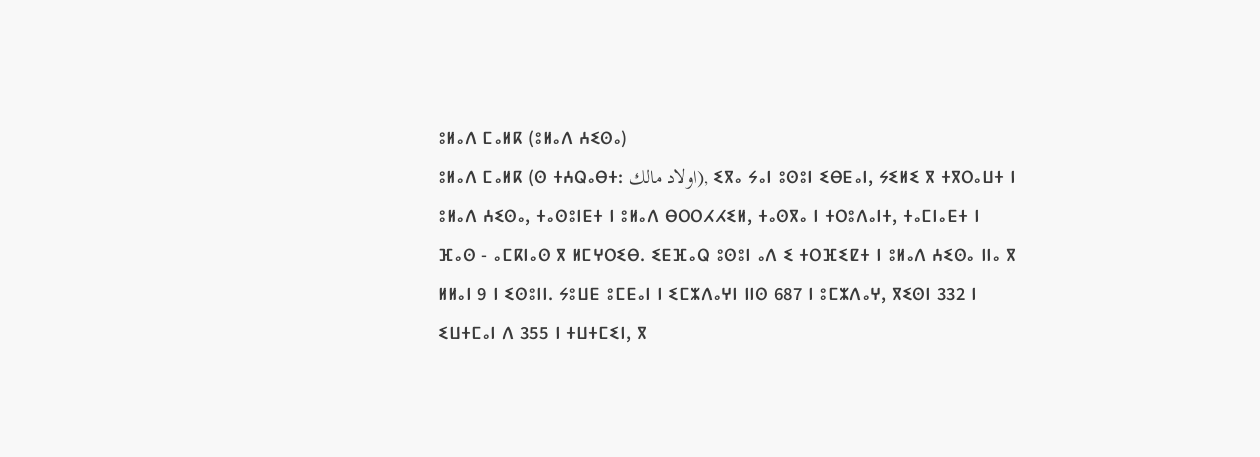ⵓⵍⴰⴷ ⵎⴰⵍⴽ (ⵓⵍⴰⴷ ⵄⵉⵙⴰ)
ⵓⵍⴰⴷ ⵎⴰⵍⴽ (ⵙ ⵜⵄⵕⴰⴱⵜ: اولاد مالك), ⵉⴳⴰ ⵢⴰⵏ ⵓⵙⵓⵏ ⵉⴱⴹⴰⵏ, ⵢⵉⵍⵉ ⴳ ⵜⴳⵔⴰⵡⵜ ⵏ ⵓⵍⴰⴷ ⵄⵉⵙⴰ, ⵜⴰⵙⵓⵏⴹⵜ ⵏ ⵓⵍⴰⴷ ⴱⵔⵔⵃⵃⵉⵍ, ⵜⴰⵙⴳⴰ ⵏ ⵜⵔⵓⴷⴰⵏⵜ, ⵜⴰⵎⵏⴰⴹⵜ ⵏ ⴼⴰⵙ - ⴰⵎⴽⵏⴰⵙ ⴳ ⵍⵎⵖⵔⵉⴱ. ⵉⴹⴼⴰⵕ ⵓⵙⵓⵏ ⴰⴷ ⵉ ⵜⵔⴼⵉⵇⵜ ⵏ ⵓⵍⴰⴷ ⵄⵉⵙⴰ ⵏⵏⴰ ⴳ ⵍⵍⴰⵏ 9 ⵏ ⵉⵙⵓⵏⵏ. ⵢⵓⵡⴹ ⵓⵎⴹⴰⵏ ⵏ ⵉⵎⵣⴷⴰⵖⵏ ⵏⵏⵙ 687 ⵏ ⵓⵎⵣⴷⴰⵖ, ⴳⵉⵙⵏ 332 ⵏ ⵉⵡⵜⵎⴰⵏ ⴷ 355 ⵏ ⵜⵡⵜⵎⵉⵏ, ⴳ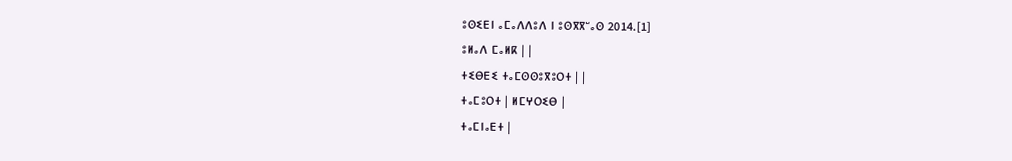ⵓⵙⵉⴹⵏ ⴰⵎⴰⴷⴷⵓⴷ ⵏ ⵓⵙⴳⴳⵯⴰⵙ 2014.[1]
ⵓⵍⴰⴷ ⵎⴰⵍⴽ | |
ⵜⵉⴱⴹⵉ ⵜⴰⵎⵙⵙⵓⴳⵓⵔⵜ | |
ⵜⴰⵎⵓⵔⵜ | ⵍⵎⵖⵔⵉⴱ |
ⵜⴰⵎⵏⴰⴹⵜ |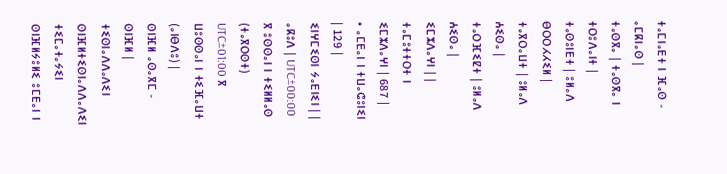ⵜⴰⵎⵏⴰⴹⵜ ⵏ ⴼⴰⵙ - ⴰⵎⴽⵏⴰⵙ |
ⵜⴰⵙⴳⴰ | ⵜⴰⵙⴳⴰ ⵏ ⵜⵔⵓⴷⴰⵏⵜ |
ⵜⴰⵙⵓⵏⴹⵜ | ⵓⵍⴰⴷ ⴱⵔⵔⵃⵃⵉⵍ |
ⵜⴰⴳⵔⴰⵡⵜ | ⵓⵍⴰⴷ ⵄⵉⵙⴰ |
ⵜⴰⵔⴼⵉⵇⵜ | ⵓⵍⴰⴷ ⵄⵉⵙⴰ |
ⵉⵎⵣⴷⴰⵖⵏ | |
ⵜⴰⵎⵓⵜⵜⵔⵜ ⵏ ⵉⵎⵣⴷⴰⵖⵏ | 687 |
• ⴰⵎⴹⴰⵏ ⵏ ⵜⵡⴰⵛⵓⵏⵉⵏ | 129 |
ⵉⵏⵖⵎⵉⵙⵏ ⵢⴰⴹⵏⵉⵏ | |
ⴰⴽⵓⴷ | UTC±00:00 ⴳ ⵓⵙⵙⴰⵏ ⵏ ⵜⵉⵍⵍⴰⵙ (ⵜⴰⴳⵔⵙⵜ) UTC±01:00 ⴳ ⵡⵓⵙⵙⴰⵏ ⵏ ⵜⵉⴼⴰⵡⵜ (ⴰⵏⴱⴷⵓ) |
ⵙⵏⴼⵍ ⴰⵙⴰⴳⵎ - ⵙⵏⴼⵍ |
ⵜⵉⵙⵏⴰⴷⴷⴰⴷⵉⵏ
ⵙⵏⴼⵍⵜⵉⵙⵏⴰⴷⴷⴰⴷⵉⵏ ⵜⵉⵎⴰⵜⴰⵢⵉⵏ
ⵙⵏⴼⵍⵢⵓⵍⵉ ⵓⵎⴹⴰⵏ ⵏ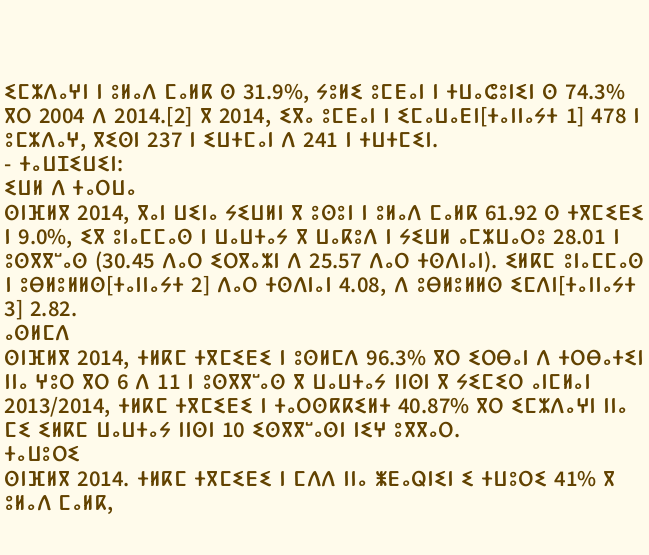ⵉⵎⵣⴷⴰⵖⵏ ⵏ ⵓⵍⴰⴷ ⵎⴰⵍⴽ ⵙ 31.9%, ⵢⵓⵍⵉ ⵓⵎⴹⴰⵏ ⵏ ⵜⵡⴰⵛⵓⵏⵉⵏ ⵙ 74.3% ⴳⵔ 2004 ⴷ 2014.[2] ⴳ 2014, ⵉⴳⴰ ⵓⵎⴹⴰⵏ ⵏ ⵉⵎⴰⵡⴰⴹⵏ[ⵜⴰⵏⵏⴰⵢⵜ 1] 478 ⵏ ⵓⵎⵣⴷⴰⵖ, ⴳⵉⵙⵏ 237 ⵏ ⵉⵡⵜⵎⴰⵏ ⴷ 241 ⵏ ⵜⵡⵜⵎⵉⵏ.
- ⵜⴰⵡⵊⵉⵡⵉⵏ:
ⵉⵡⵍ ⴷ ⵜⴰⵔⵡⴰ
ⵙⵏⴼⵍⴳ 2014, ⴳⴰⵏ ⵡⵉⵏⴰ ⵢⵉⵡⵍⵏ ⴳ ⵓⵙⵓⵏ ⵏ ⵓⵍⴰⴷ ⵎⴰⵍⴽ 61.92 ⵙ ⵜⴳⵎⵉⴹⵉ ⵏ 9.0%, ⵉⴳ ⵓⵏⴰⵎⵎⴰⵙ ⵏ ⵡⴰⵡⵜⴰⵢ ⴳ ⵡⴰⴽⵓⴷ ⵏ ⵢⵉⵡⵍ ⴰⵎⵣⵡⴰⵔⵓ 28.01 ⵏ ⵓⵙⴳⴳⵯⴰⵙ (30.45 ⴷⴰⵔ ⵉⵔⴳⴰⵣⵏ ⴷ 25.57 ⴷⴰⵔ ⵜⵙⴷⵏⴰⵏ). ⵉⵍⴽⵎ ⵓⵏⴰⵎⵎⴰⵙ ⵏ ⵓⴱⵍⵓⵍⵍⵙ[ⵜⴰⵏⵏⴰⵢⵜ 2] ⴷⴰⵔ ⵜⵙⴷⵏⴰⵏ 4.08, ⴷ ⵓⴱⵍⵓⵍⵍⵙ ⵉⵎⴷⵏ[ⵜⴰⵏⵏⴰⵢⵜ 3] 2.82.
ⴰⵙⵍⵎⴷ
ⵙⵏⴼⵍⴳ 2014, ⵜⵍⴽⵎ ⵜⴳⵎⵉⴹⵉ ⵏ ⵓⵙⵍⵎⴷ 96.3% ⴳⵔ ⵉⵔⴱⴰⵏ ⴷ ⵜⵔⴱⴰⵜⵉⵏ ⵏⵏⴰ ⵖⵓⵔ ⴳⵔ 6 ⴷ 11 ⵏ ⵓⵙⴳⴳⵯⴰⵙ ⴳ ⵡⴰⵡⵜⴰⵢ ⵏⵏⵙⵏ ⴳ ⵢⵉⵎⵉⵔ ⴰⵏⵎⵍⴰⵏ 2013/2014, ⵜⵍⴽⵎ ⵜⴳⵎⵉⴹⵉ ⵏ ⵜⴰⵔⵙⴽⴽⵉⵍⵜ 40.87% ⴳⵔ ⵉⵎⵣⴷⴰⵖⵏ ⵏⵏⴰ ⵎⵉ ⵉⵍⴽⵎ ⵡⴰⵡⵜⴰⵢ ⵏⵏⵙⵏ 10 ⵉⵙⴳⴳⵯⴰⵙⵏ ⵏⵉⵖ ⵓⴳⴳⴰⵔ.
ⵜⴰⵡⵓⵔⵉ
ⵙⵏⴼⵍⴳ 2014. ⵜⵍⴽⵎ ⵜⴳⵎⵉⴹⵉ ⵏ ⵎⴷⴷ ⵏⵏⴰ ⵥⴹⴰⵕⵏⵉⵏ ⵉ ⵜⵡⵓⵔⵉ 41% ⴳ ⵓⵍⴰⴷ ⵎⴰⵍⴽ,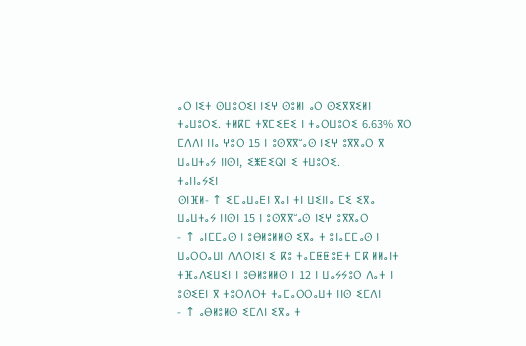ⴰⵔ ⵏⵉⵜ ⵙⵡⵓⵔⵉⵏ ⵏⵉⵖ ⵙⵓⵍⵏ ⴰⵔ ⵙⵉⴳⴳⵉⵍⵏ ⵜⴰⵡⵓⵔⵉ. ⵜⵍⴽⵎ ⵜⴳⵎⵉⴹⵉ ⵏ ⵜⴰⵔⵡⵓⵔⵉ 6.63% ⴳⵔ ⵎⴷⴷⵏ ⵏⵏⴰ ⵖⵓⵔ 15 ⵏ ⵓⵙⴳⴳⵯⴰⵙ ⵏⵉⵖ ⵓⴳⴳⴰⵔ ⴳ ⵡⴰⵡⵜⴰⵢ ⵏⵏⵙⵏ, ⵉⵥⴹⵉⵕⵏ ⵉ ⵜⵡⵓⵔⵉ.
ⵜⴰⵏⵏⴰⵢⵉⵏ
ⵙⵏⴼⵍ- ↑ ⵉⵎⴰⵡⴰⴹⵏ ⴳⴰⵏ ⵜⵏ ⵡⵉⵏⵏⴰ ⵎⵉ ⵉⴳⴰ ⵡⴰⵡⵜⴰⵢ ⵏⵏⵙⵏ 15 ⵏ ⵓⵙⴳⴳⵯⴰⵙ ⵏⵉⵖ ⵓⴳⴳⴰⵔ
- ↑ ⴰⵏⵎⵎⴰⵙ ⵏ ⵓⴱⵍⵓⵍⵍⵙ ⵉⴳⴰ ⵜ ⵓⵏⴰⵎⵎⴰⵙ ⵏ ⵡⴰⵔⵔⴰⵡⵏ ⴷⴷⵔⵏⵉⵏ ⵉ ⴽⵓ ⵜⴰⵎⵟⵟⵓⴹⵜ ⵎⴽ ⵍⵍⴰⵏⵜ ⵜⴼⴰⴷⵉⵡⵉⵏ ⵏ ⵓⴱⵍⵓⵍⵍⵙ ⵏ 12 ⵏ ⵡⴰⵢⵢⵓⵔ ⴷⴰⵜ ⵏ ⵓⵙⵉⴹⵏ ⴳ ⵜⵓⵔⴷⵔⵜ ⵜⴰⵎⴰⵔⵔⴰⵡⵜ ⵏⵏⵙ ⵉⵎⴷⵏ
- ↑ ⴰⴱⵍⵓⵍⵙ ⵉⵎⴷⵏ ⵉⴳⴰ ⵜ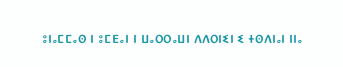ⵓⵏⴰⵎⵎⴰⵙ ⵏ ⵓⵎⴹⴰⵏ ⵏ ⵡⴰⵔⵔⴰⵡⵏ ⴷⴷⵔⵏⵉⵏ ⵉ ⵜⵙⴷⵏⴰⵏ ⵏⵏⴰ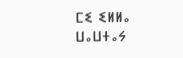ⵎⵉ ⵉⵍⵍⴰ ⵡⴰⵡⵜⴰⵢ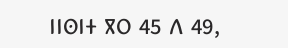ⵏⵏⵙⵏⵜ ⴳⵔ 45 ⴷ 49,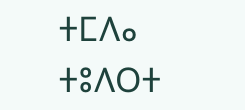ⵜⵎⴷⴰ ⵜⵓⴷⵔⵜ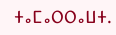ⵜⴰⵎⴰⵔⵔⴰⵡⵜ.